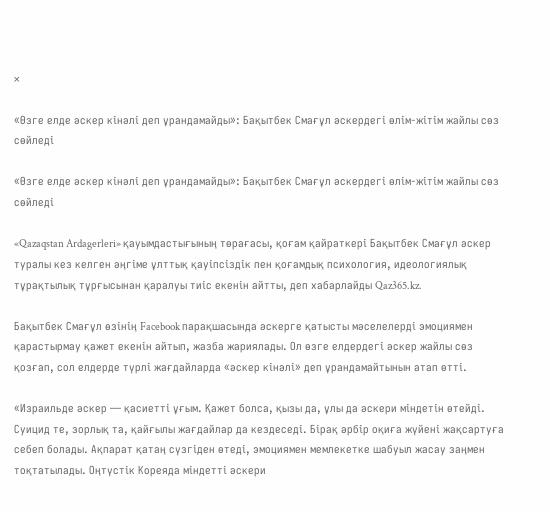×

«Өзге елде әскер кінәлі деп ұрандамайды»: Бақытбек Смағұл әскердегі өлім-жітім жайлы сөз сөйледі

«Өзге елде әскер кінәлі деп ұрандамайды»: Бақытбек Смағұл әскердегі өлім-жітім жайлы сөз сөйледі

«Qazaqstan Ardagerleri» қауымдастығының төрағасы, қоғам қайраткері Бақытбек Смағұл әскер туралы кез келген әңгіме ұлттық қауіпсіздік пен қоғамдық психология, идеологиялық тұрақтылық тұрғысынан қаралуы тиіс екенін айтты, деп хабарлайды Qaz365.kz.

Бақытбек Смағұл өзінің Facebook парақшасында әскерге қатысты мәселелерді эмоциямен қарастырмау қажет екенін айтып, жазба жариялады. Ол өзге елдердегі әскер жайлы сөз қозғап, сол елдерде түрлі жағдайларда «әскер кінәлі» деп ұрандамайтынын атап өтті.

«Израильде әскер — қасиетті ұғым. Қажет болса, қызы да, ұлы да әскери міндетін өтейді. Суицид те, зорлық та, қайғылы жағдайлар да кездеседі. Бірақ әрбір оқиға жүйені жақсартуға себеп болады. Ақпарат қатаң сүзгіден өтеді, эмоциямен мемлекетке шабуыл жасау заңмен тоқтатылады. Оңтүстік Кореяда міндетті әскери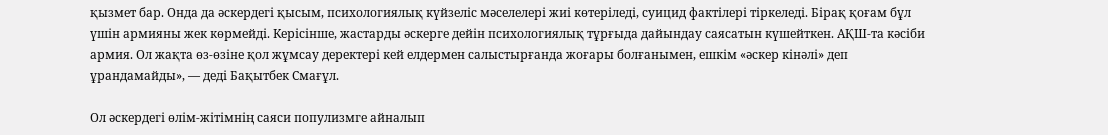қызмет бар. Онда да әскердегі қысым, психологиялық күйзеліс мәселелері жиі көтеріледі, суицид фактілері тіркеледі. Бірақ қоғам бұл үшін армияны жек көрмейді. Керісінше, жастарды әскерге дейін психологиялық тұрғыда дайындау саясатын күшейткен. АҚШ-та кәсіби армия. Ол жақта өз-өзіне қол жұмсау деректері кей елдермен салыстырғанда жоғары болғанымен, ешкім «әскер кінәлі» деп ұрандамайды», — деді Бақытбек Смағұл.

Ол әскердегі өлім-жітімнің саяси популизмге айналып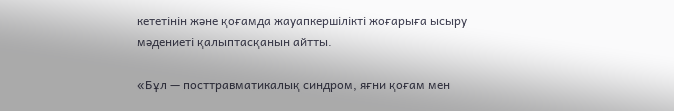кететінін және қоғамда жауапкершілікті жоғарыға ысыру мәдениеті қалыптасқанын айтты.

«Бұл — посттравматикалық синдром, яғни қоғам мен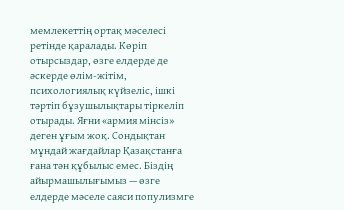мемлекеттің ортақ мәселесі ретінде қаралады. Көріп отырсыздар, өзге елдерде де әскерде өлім-жітім, психологиялық күйзеліс, ішкі тәртіп бұзушылықтары тіркеліп отырады. Яғни «армия мінсіз» деген ұғым жоқ. Сондықтан мұндай жағдайлар Қазақстанға ғана тән құбылыс емес. Біздің айырмашылығымыз — өзге елдерде мәселе саяси популизмге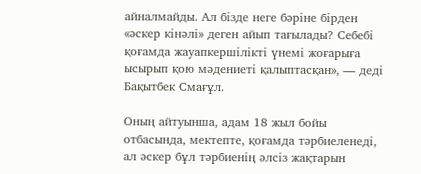айналмайды. Ал бізде неге бәріне бірден «әскер кінәлі» деген айып тағылады? Себебі қоғамда жауапкершілікті үнемі жоғарыға ысырып қою мәдениеті қалыптасқан», — деді Бақытбек Смағұл.

Оның айтуынша, адам 18 жыл бойы отбасында, мектепте, қоғамда тәрбиеленеді, ал әскер бұл тәрбиенің әлсіз жақтарын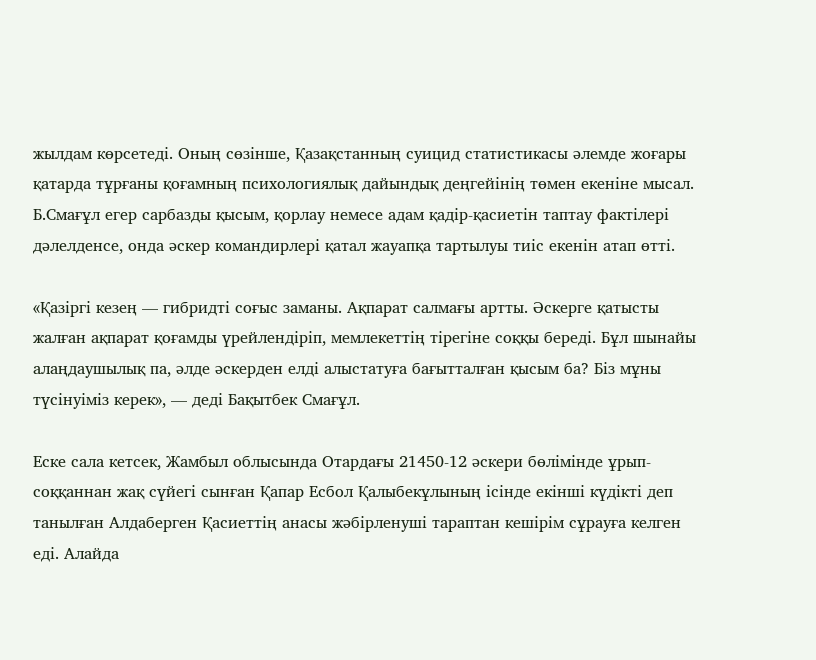жылдам көрсетеді. Оның сөзінше, Қазақстанның суицид статистикасы әлемде жоғары қатарда тұрғаны қоғамның психологиялық дайындық деңгейінің төмен екеніне мысал. Б.Смағұл егер сарбазды қысым, қорлау немесе адам қадір-қасиетін таптау фактілері дәлелденсе, онда әскер командирлері қатал жауапқа тартылуы тиіс екенін атап өтті.

«Қазіргі кезең — гибридті соғыс заманы. Ақпарат салмағы артты. Әскерге қатысты жалған ақпарат қоғамды үрейлендіріп, мемлекеттің тірегіне соққы береді. Бұл шынайы алаңдаушылық па, әлде әскерден елді алыстатуға бағытталған қысым ба? Біз мұны түсінуіміз керек», — деді Бақытбек Смағұл.

Еске сала кетсек, Жамбыл облысында Отардағы 21450-12 әскери бөлімінде ұрып-соққаннан жақ сүйегі сынған Қапар Есбол Қалыбекұлының ісінде екінші күдікті деп танылған Алдаберген Қасиеттің анасы жәбірленуші тараптан кешірім сұрауға келген еді. Алайда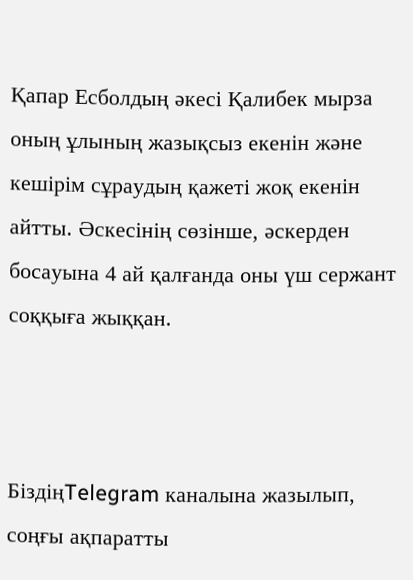Қапар Есболдың әкесі Қалибек мырза оның ұлының жазықсыз екенін және кешірім сұраудың қажеті жоқ екенін айтты. Әскесінің сөзінше, әскерден босауына 4 ай қалғанда оны үш сержант соққыға жыққан.



БіздіңTelegram каналына жазылып, соңғы ақпаратты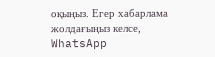оқыңыз. Егер хабарлама жолдағыңыз келсе, WhatsApp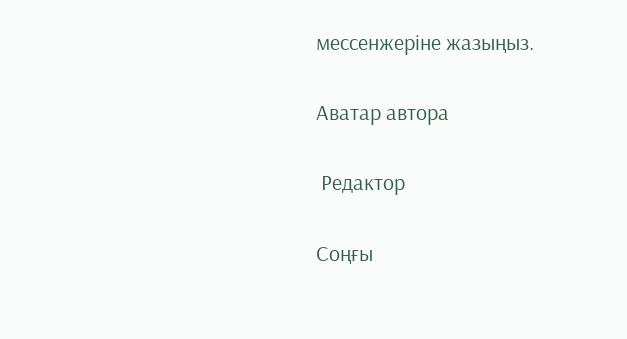мессенжеріне жазыңыз.

Аватар автора

 Редактор

Соңғы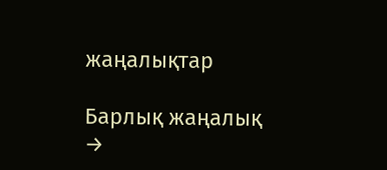жаңалықтар

Барлық жаңалық →